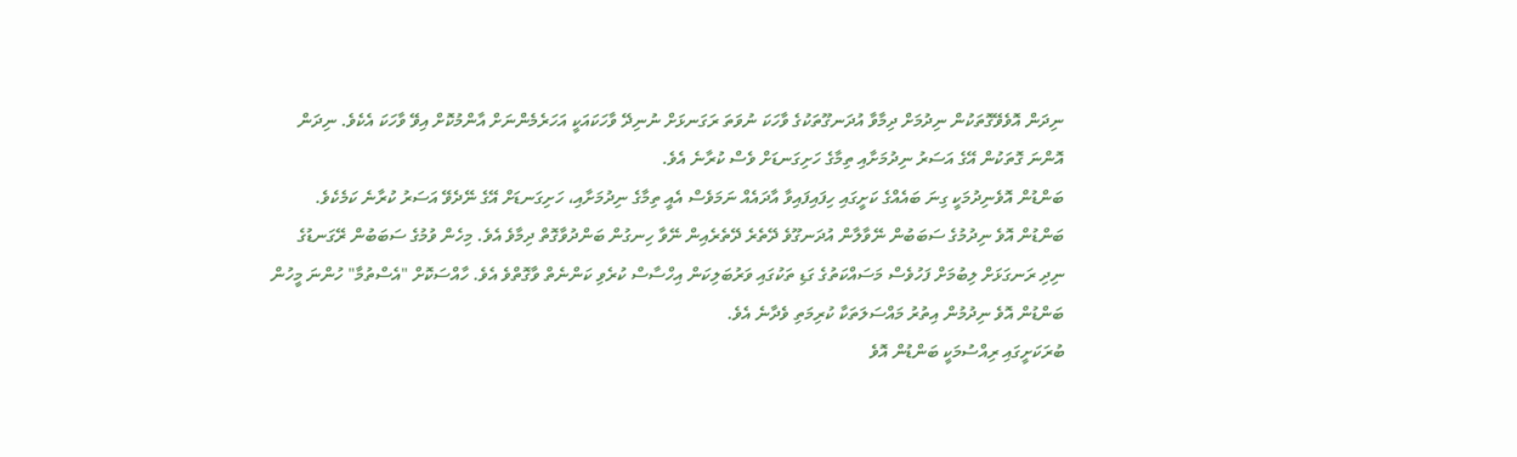ނިދަން އޮވެވޭގޮތަކުން ނިދުމަށް ދިމާވާ އުދަނގޫތަކުގެ ވާހަކަ ނުވަތަ ރަގަނޅަށް ނުނިދޭ ވާހަކައަކީ އަހަރެމެންނަށް އާންމުކޮށް އިވޭ ވާހަކަ އެކެވެ. ނިދަން އޮންނަ ގޮތަކުން އޭގެ އަސަރު ނިދުމަށާއި ތިމާގެ ހަށިގަނޑަށް ވެސް ކުރާނެ އެވެ.
ބަންޑުން އޮވެނިދުމަކީ ގިނަ ބައެއްގެ ކަށީގައި ހިފައިފައިވާ އާދައެއް ނަމަވެސް އެއީ ތިމާގެ ނިދުމަށާއި، ހަށިގަނޑަށް އޭގެ ނޭދެވޭ އަސަރު ކުރާނެ ކަމެކެވެ.
ބަންޑުން އޮވެ ނިދުމުގެ ސަބަބުން ނޭވާލާން އުދަނގޫވެ ދޭތެރެ ދޭތެރެއިން ނޭވާ ހިނގުން ބަންދުވާގޮތް ދިމާވެ އެވެ. މިހެން ވުމުގެ ސަބަބުން ރޭގަނޑުގެ ނިދި ރަނގަޅަށް ލިބުމަށް ފަހުވެސް މަސައްކަތުގެ ގަޑި ތަކުގައި ވަރުބަލިކަން އިހްސާސް ކުރެވި ކަންނެތް ވާގޮތްވެ އެވެ. ހާއްސަކޮށް "އެސްތުމާ" ހުންނަ މީހުން ބަންޑުން އޮވެ ނިދުމުން އިތުރު މައްސަލަތަކާ ކުރިމަތި ވެދާނެ އެވެ.
ބުރަކަށީގައި ރިއްސުމަކީ ބަންޑުން އޮވެ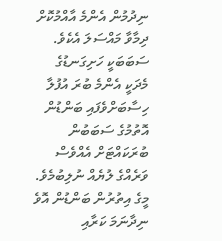ނިދުމުން އެންމެ އާއްމުކޮށް ދިމާވާ މައްސަލަ އެކެވެ. ސަބަބަކީ ހަށިގަނޑުގެ މެދަކީ އެންމެ ބުރަ އުފުލާ ހިސާބަށްވެފައި ބަންޑުން އޮތުމުގެ ސަބަބުން ބުރަކައްޓަށް އެއްވެސް ވަރެއްގެ ލުޔެއް ނުލިބުމެވެ. މީގެ އިތުރުން ބަންޑުން އޮވެ ނިދާނަމަ ކަރާއި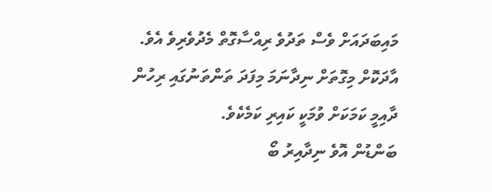މައިބަދައަށް ވެސް ތަދުވެ ރިއްސާގޮތް މެދުވެރިވެ އެވެ. އާދަކޮށް މިގޮތަށް ނިދާނަމަ މިފަދަ ތަންތަނުގައި ރިހުން ދާއިމީ ކަމަކަށް ވުމަކީ ކައިރި ކަމެކެވެ.
ބަންޑުން އޮވެ ނިދާއިރު ބޯ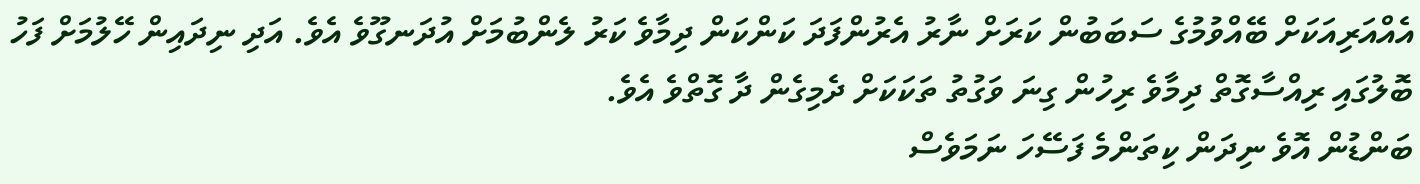އެއްއަރިއަކަށް ބޭއްވުމުގެ ސަބަބުން ކަރަށް ނާރު އެރުންފަދަ ކަންކަން ދިމާވެ ކަރު ލެންބުމަށް އުދަނގޫވެ އެވެ. އަދި ނިދައިން ހޭލުމަށް ފަހު ބޮލުގައި ރިއްސާގޮތް ދިމާވެ ރިހުން ގިނަ ވަގުތު ތަކަކަށް ދެމިގެން ދާ ގޮތްވެ އެވެ.
ބަންޑުން އޮވެ ނިދަން ކިތަންމެ ފަސޭހަ ނަމަވެސް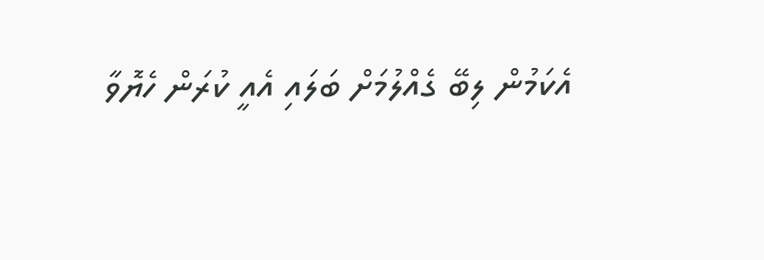އެކަމުން ލިބޭ ގެއްލުމަށް ބަލައި އެއީ ކުރަން ހެޔޮވާ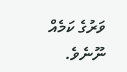ވަރުގެ ކަމެއް ނޫނެވެ.